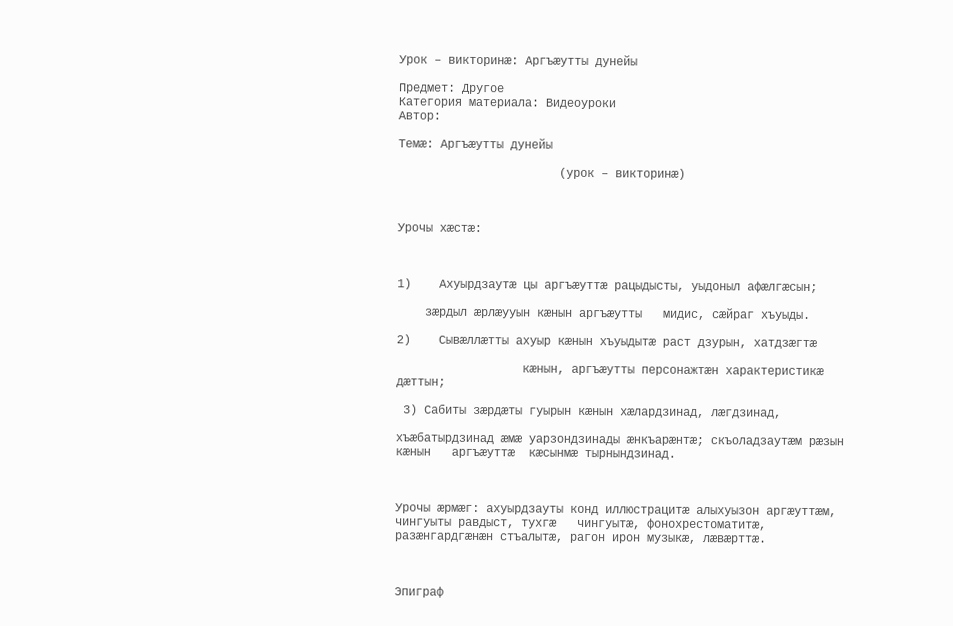Урок – викторинæ: Аргъæутты дунейы

Предмет: Другое
Категория материала: Видеоуроки
Автор:

Темæ: Аргъæутты дунейы

                       (урок – викторинæ)



Урочы хæстæ:



1)    Ахуырдзаутæ цы аргъæуттæ рацыдысты, уыдоныл афæлгæсын;

    зæрдыл æрлæууын кæнын аргъæутты   мидис, сæйраг хъуыды.

2)    Сывæллæтты ахуыр кæнын хъуыдытæ раст дзурын, хатдзæгтæ

                  кæнын, аргъæутты персонажтæн характеристикæ дæттын;

 3) Сабиты зæрдæты гуырын кæнын хæлардзинад, лæгдзинад,

хъæбатырдзинад æмæ уарзондзинады æнкъарæнтæ; скъоладзаутæм рæзын кæнын   аргъæуттæ  кæсынмæ тырнындзинад.



Урочы æрмæг: ахуырдзауты конд иллюстрацитæ алыхуызон аргæуттæм, чингуыты равдыст, тухгæ   чингуытæ, фонохрестоматитæ, разæнгардгæнæн стъалытæ, рагон ирон музыкæ, лæвæрттæ.



Эпиграф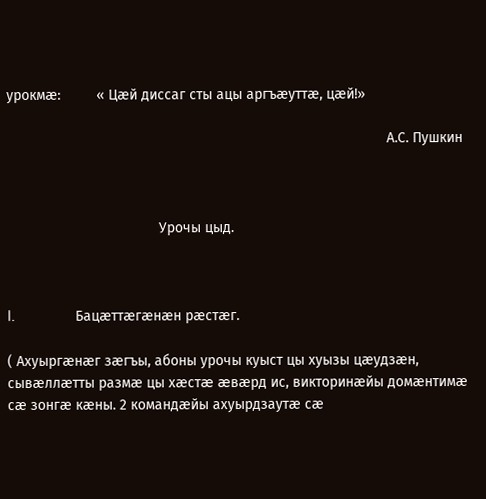урокмæ:         « Цæй диссаг сты ацы аргъæуттæ, цæй!»

                                                                                               А.С. Пушкин



                                      Урочы цыд.



I.               Бацæттæгæнæн рæстæг.

( Ахуыргæнæг зæгъы, абоны урочы куыст цы хуызы цæудзæн, сывæллæтты размæ цы хæстæ æвæрд ис, викторинæйы домæнтимæ сæ зонгæ кæны. 2 командæйы ахуырдзаутæ сæ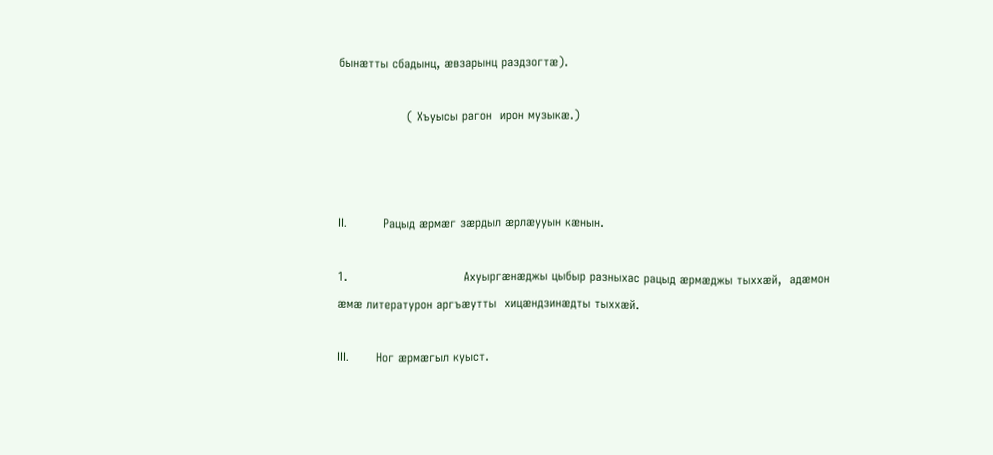бынæтты сбадынц, æвзарынц раздзогтæ).

                 ( Хъуысы рагон  ирон музыкæ.)



II.            Рацыд æрмæг зæрдыл æрлæууын кæнын.

1.                             Ахуыргæнæджы цыбыр разныхас рацыд æрмæджы тыххæй,  адæмон æмæ литературон аргъæутты  хицæндзинæдты тыххæй.

III.         Ног æрмæгыл куыст.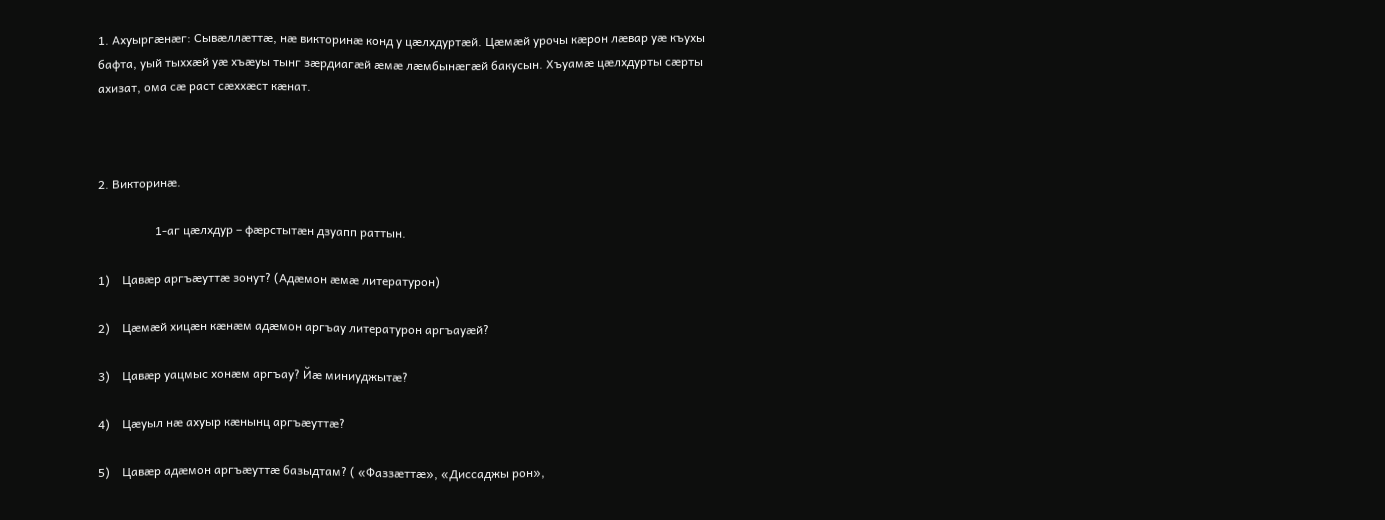1. Ахуыргæнæг: Сывæллæттæ, нæ викторинæ конд у цæлхдуртæй. Цæмæй урочы кæрон лæвар уæ къухы бафта, уый тыххæй уæ хъæуы тынг зæрдиагæй æмæ лæмбынæгæй бакусын. Хъуамæ цæлхдурты сæрты ахизат, ома сæ раст сæххæст кæнат.



2. Викторинæ.

                   1-аг цæлхдур – фæрстытæн дзуапп раттын.

1)    Цавæр аргъæуттæ зонут? (Адæмон æмæ литературон)

2)    Цæмæй хицæн кæнæм адæмон аргъау литературон аргъауæй?

3)    Цавæр уацмыс хонæм аргъау? Йæ миниуджытæ?

4)    Цæуыл нæ ахуыр кæнынц аргъæуттæ?

5)    Цавæр адæмон аргъæуттæ базыдтам? ( «Фаззæттæ», «Диссаджы рон»,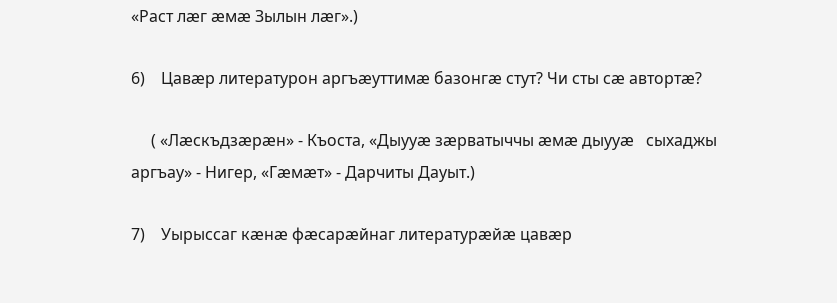«Раст лæг æмæ Зылын лæг».)

6)    Цавæр литературон аргъæуттимæ базонгæ стут? Чи сты сæ автортæ?

     ( «Лæскъдзæрæн» - Къоста, «Дыууæ зæрватыччы æмæ дыууæ   сыхаджы аргъау» - Нигер, «Гæмæт» - Дарчиты Дауыт.)

7)    Уырыссаг кæнæ фæсарæйнаг литературæйæ цавæр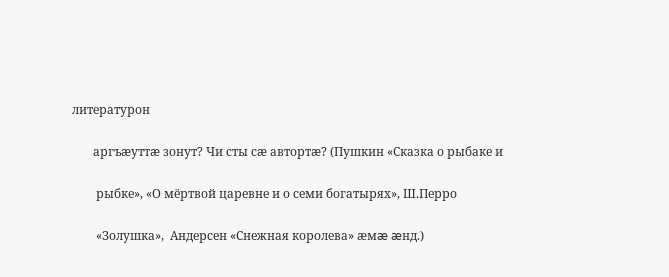литературон

       аргъæуттæ зонут? Чи сты сæ автортæ? (Пушкин «Сказка о рыбаке и

        рыбке», «О мёртвой царевне и о семи богатырях», Ш.Перро

        «Золушка»,  Андерсен «Снежная королева» æмæ æнд.)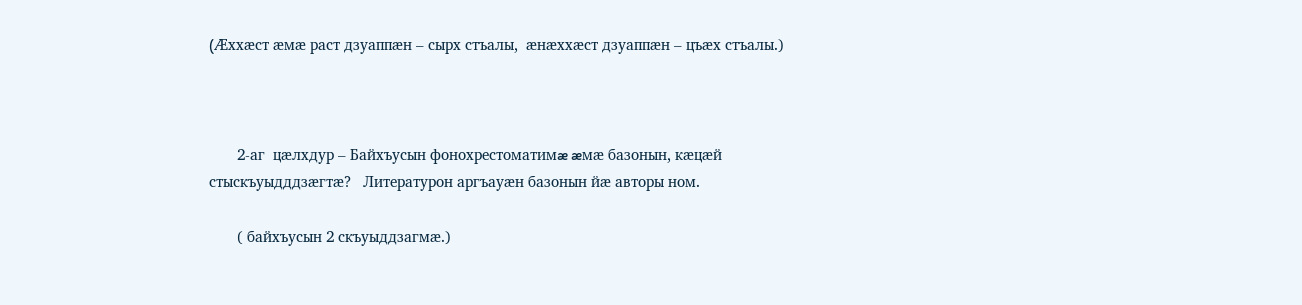(Æххæст æмæ раст дзуаппæн – сырх стъалы,  æнæххæст дзуаппæн – цъæх стъалы.)



       2-аг  цæлхдур – Байхъусын фонохрестоматимæ æмæ базонын, кæцæй стыскъуыдддзæгтæ?   Литературон аргъауæн базонын йæ авторы ном.

       ( байхъусын 2 скъуыддзагмæ.)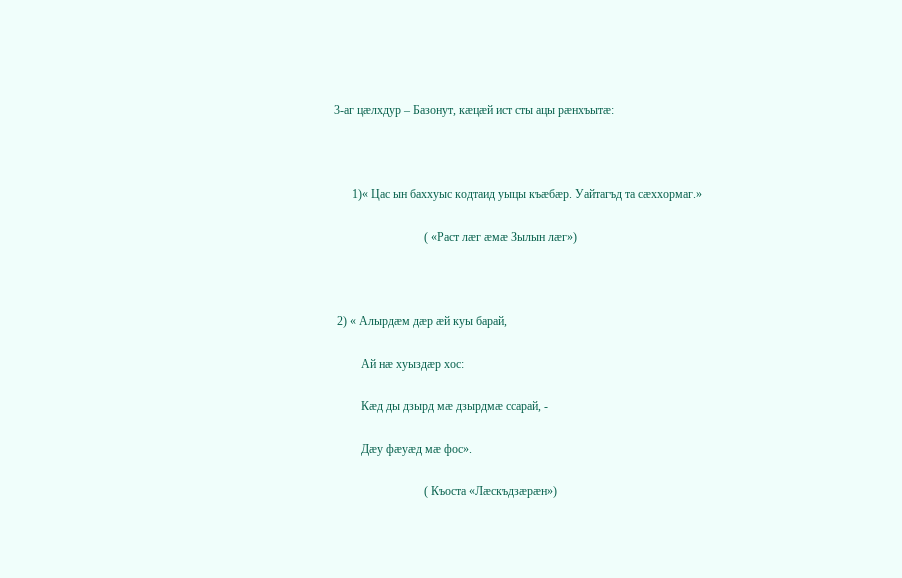3-аг цæлхдур – Базонут, кæцæй ист сты ацы рæнхъытæ:



      1)« Цас ын баххуыс кодтаид уыцы къæбæр. Уайтагъд та сæххормаг.»

                              ( «Раст лæг æмæ Зылын лæг»)



 2) « Алырдæм дæр æй куы барай,

         Ай нæ хуыздæр хос:

         Кæд ды дзырд мæ дзырдмæ ссарай, -

         Дæу фæуæд мæ фос».

                              ( Къоста «Лæскъдзæрæн»)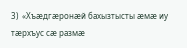3)  «Хъæдгæронæй бахызтысты æмæ иу тæрхъус сæ размæ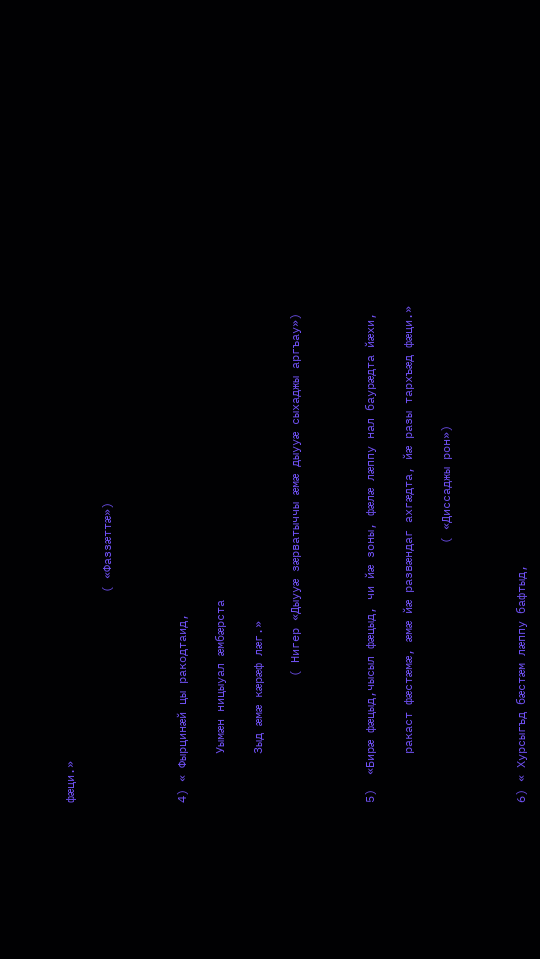фæци.»

                              ( «Фаззæттæ»)



4) « Фырцинæй цы ракодтаид,

       Уымæн ницыуал æмбæрста

       Зыд æмæ кæрæф лæг.»

                  ( Нигер «Дыууæ зæрватыччы æмæ дыууæ сыхаджы аргъау»)



5)  «Бирæ фæцыд,чысыл фæцыд, чи йæ зоны, фæлæ лæппу нал баурæдта йæхи,

       ракаст фæстæмæ, æмæ йæ развæндаг ахгæдта, йæ разы тархъæд фæци.»

                                     ( «Диссаджы рон»)



6) « Хурсыгъд бæстæм лæппу бафтыд,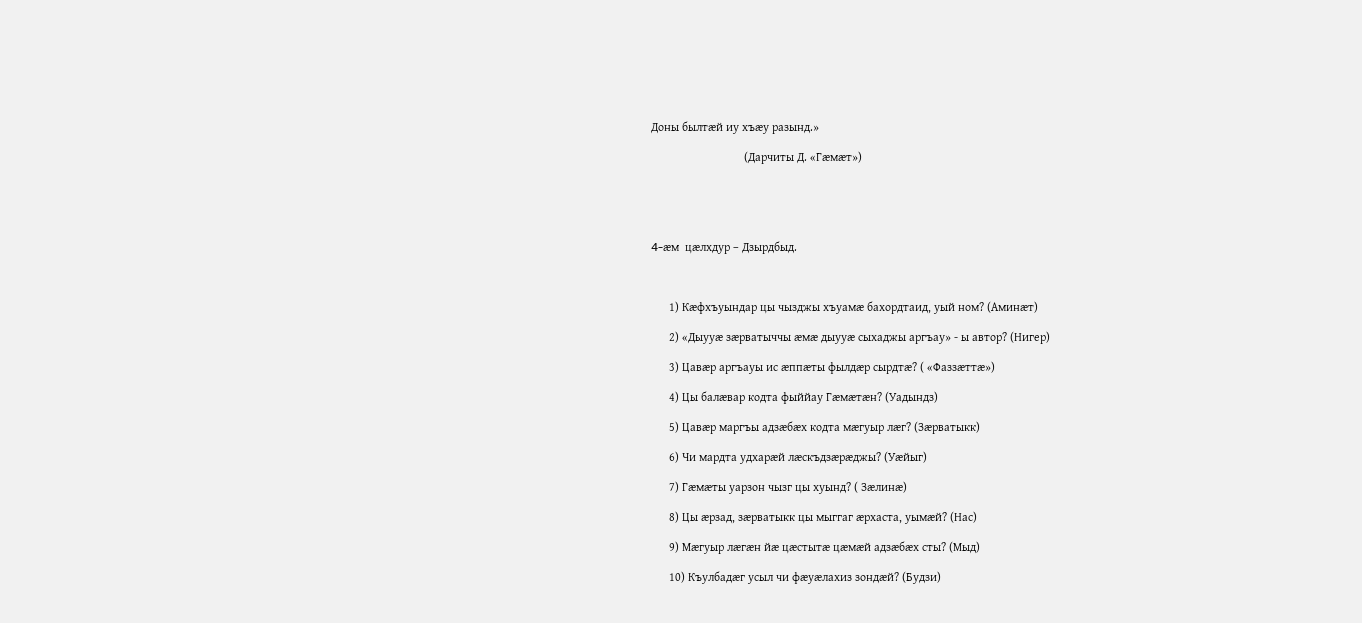Доны былтæй иу хъæу разынд.»

                               (Дарчиты Д. «Гæмæт»)





4-æм  цæлхдур – Дзырдбыд.



      1) Кæфхъуындар цы чызджы хъуамæ бахордтаид, уый ном? (Аминæт)

      2) «Дыууæ зæрватыччы æмæ дыууæ сыхаджы аргъау» - ы автор? (Нигер)

      3) Цавæр аргъауы ис æппæты фылдæр сырдтæ? ( «Фаззæттæ»)

      4) Цы балæвар кодта фыййау Гæмæтæн? (Уадындз)

      5) Цавæр маргъы адзæбæх кодта мæгуыр лæг? (Зæрватыкк)

      6) Чи мардта удхарæй лæскъдзæрæджы? (Уæйыг)

      7) Гæмæты уарзон чызг цы хуынд? ( Зæлинæ)

      8) Цы æрзад, зæрватыкк цы мыггаг æрхаста, уымæй? (Нас)

      9) Мæгуыр лæгæн йæ цæстытæ цæмæй адзæбæх сты? (Мыд)

      10) Къулбадæг усыл чи фæуæлахиз зондæй? (Будзи)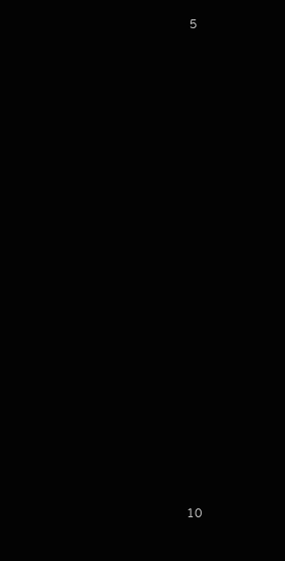5























10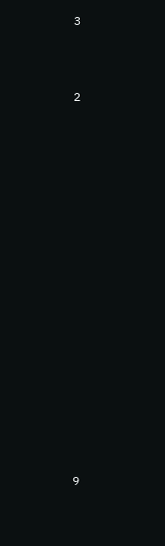3



2



















9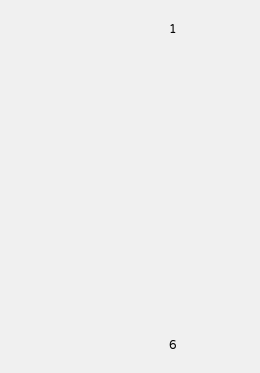1





















6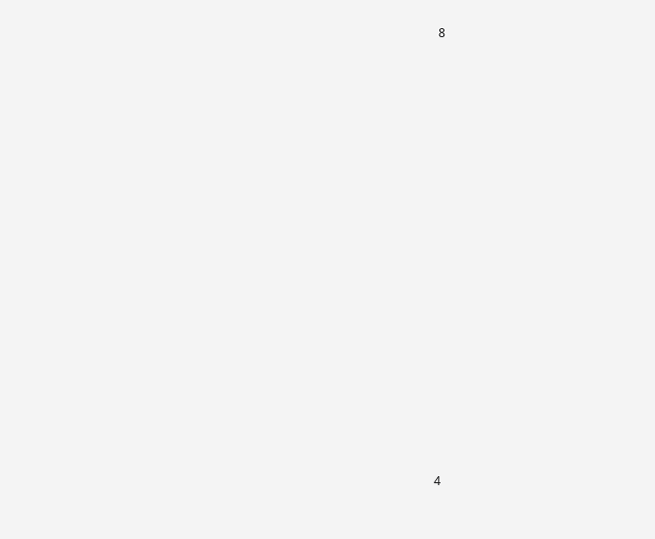8





















4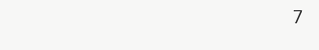7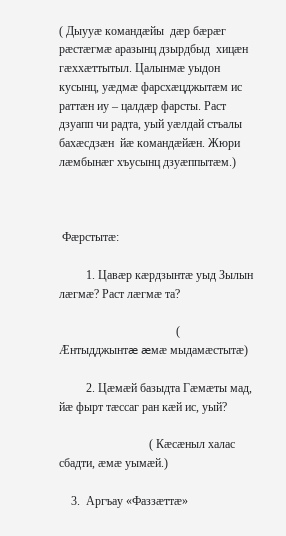( Дыууæ командæйы  дæр бæрæг рæстæгмæ аразынц дзырдбыд  хицæн гæххæттытыл. Цалынмæ уыдон кусынц, уæдмæ фарсхæцджытæм ис раттæн иу – цалдæр фарсты. Раст дзуапп чи радта, уый уæлдай стъалы бахæсдзæн  йæ командæйæн. Жюри лæмбынæг хъусынц дзуæппытæм.)



 Фæрстытæ:

         1. Цавæр кæрдзынтæ уыд Зылын лæгмæ? Раст лæгмæ та?

                                       ( Æнтыдджынтæ æмæ мыдамæстытæ)

         2. Цæмæй базыдта Гæмæты мад, йæ фырт тæссаг ран кæй ис, уый?

                              ( Кæсæныл халас сбадти, æмæ уымæй.)

    3.  Аргъау «Фаззæттæ»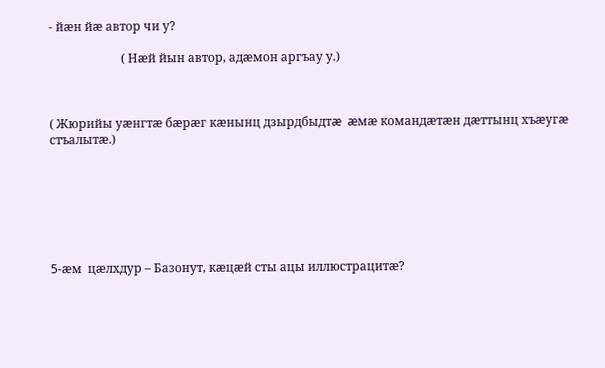- йæн йæ автор чи у?

                        ( Нæй йын автор, адæмон аргъау у.)



( Жюрийы уæнгтæ бæрæг кæнынц дзырдбыдтæ  æмæ командæтæн дæттынц хъæугæ стъалытæ.)







5-æм  цæлхдур – Базонут, кæцæй сты ацы иллюстрацитæ?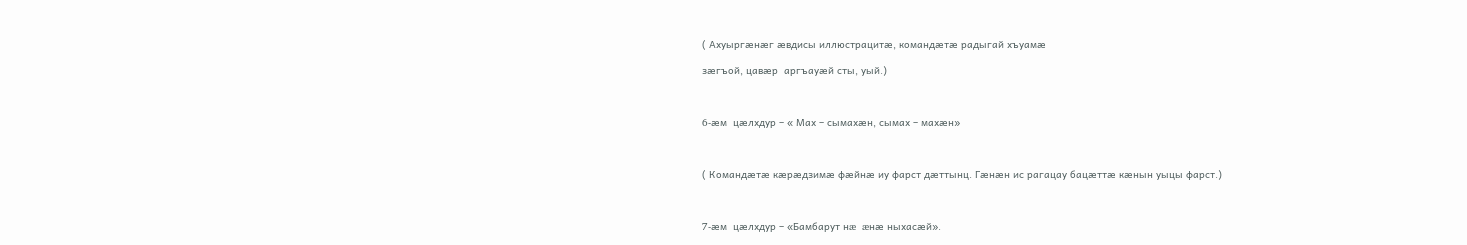( Ахуыргæнæг æвдисы иллюстрацитæ, командæтæ радыгай хъуамæ

зæгъой, цавæр  аргъауæй сты, уый.)



6-æм  цæлхдур – « Мах – сымахæн, сымах – махæн»



( Командæтæ кæрæдзимæ фæйнæ иу фарст дæттынц. Гæнæн ис рагацау бацæттæ кæнын уыцы фарст.)



7-æм  цæлхдур – «Бамбарут нæ  æнæ ныхасæй».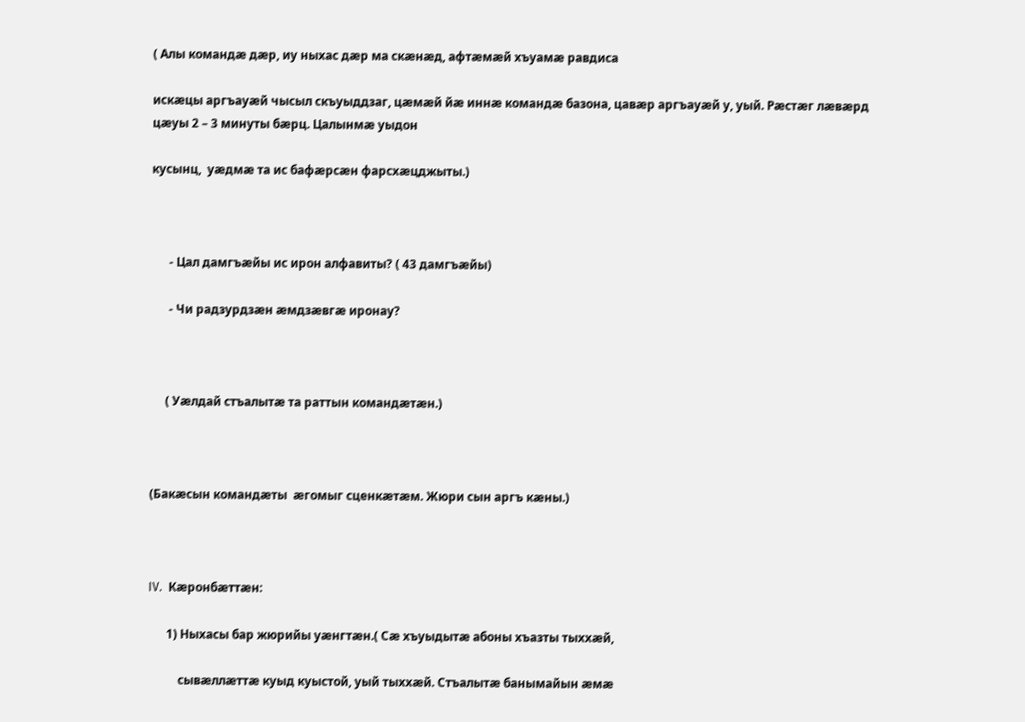( Алы командæ дæр, иу ныхас дæр ма скæнæд, афтæмæй хъуамæ равдиса

искæцы аргъауæй чысыл скъуыддзаг, цæмæй йæ иннæ командæ базона, цавæр аргъауæй у, уый. Рæстæг лæвæрд цæуы 2 – 3 минуты бæрц. Цалынмæ уыдон

кусынц,  уæдмæ та ис бафæрсæн фарсхæцджыты.)



      - Цал дамгъæйы ис ирон алфавиты? ( 43 дамгъæйы)

      - Чи радзурдзæн æмдзæвгæ иронау?



     ( Уæлдай стъалытæ та раттын командæтæн.)



(Бакæсын командæты  æгомыг сценкæтæм. Жюри сын аргъ кæны.)



IV.  Кæронбæттæн:

      1) Ныхасы бар жюрийы уæнгтæн.( Сæ хъуыдытæ абоны хъазты тыххæй,

          сывæллæттæ куыд куыстой, уый тыххæй. Стъалытæ банымайын æмæ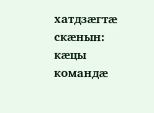хатдзæгтæ скæнын:  кæцы командæ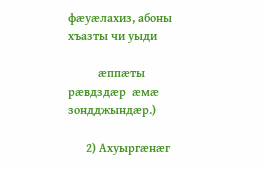фæуæлахиз, абоны хъазты чи уыди

          æппæты  рæвдздæр  æмæ зондджындæр.)

      2) Ахуыргæнæг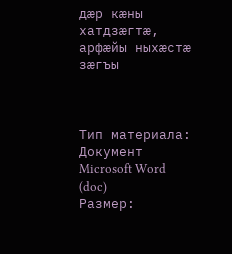дæр кæны хатдзæгтæ, арфæйы ныхæстæ зæгъы



Тип материала: Документ Microsoft Word (doc)
Размер: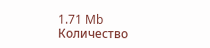1.71 Mb
Количество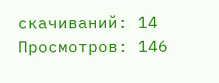скачиваний: 14
Просмотров: 146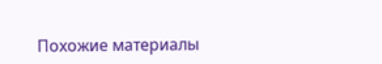Похожие материалы